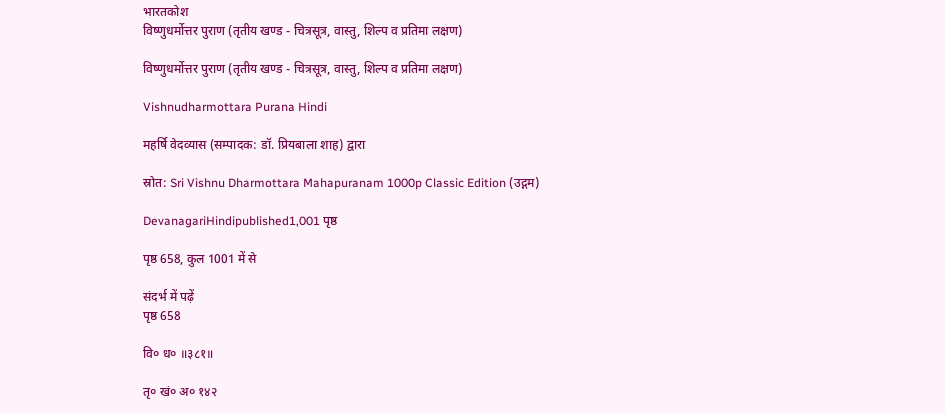भारतकोश
विष्णुधर्मोत्तर पुराण (तृतीय खण्ड - चित्रसूत्र, वास्तु, शिल्प व प्रतिमा लक्षण)

विष्णुधर्मोत्तर पुराण (तृतीय खण्ड - चित्रसूत्र, वास्तु, शिल्प व प्रतिमा लक्षण)

Vishnudharmottara Purana Hindi

महर्षि वेदव्यास (सम्पादक: डॉ. प्रियबाला शाह) द्वारा

स्रोत: Sri Vishnu Dharmottara Mahapuranam 1000p Classic Edition (उद्गम)

DevanagariHindipublished1,001 पृष्ठ

पृष्ठ 658, कुल 1001 में से

संदर्भ में पढ़ें
पृष्ठ 658

वि० ध० ॥३८१॥

तृ० खं० अ० १४२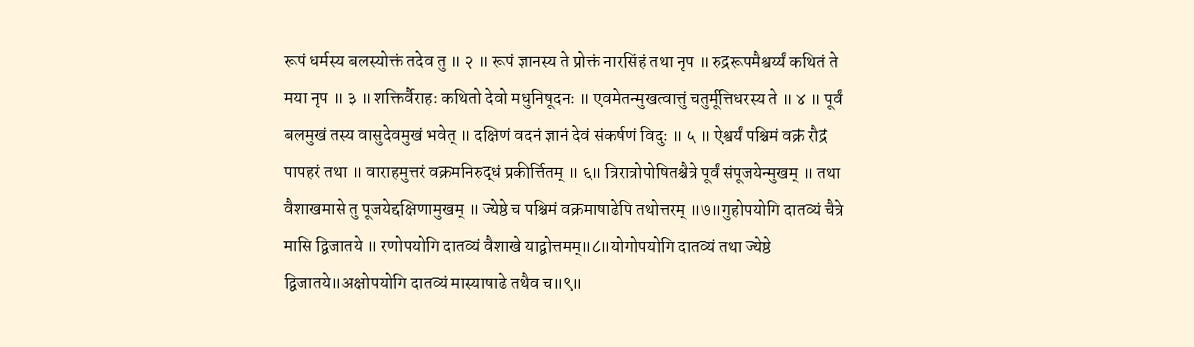रूपं धर्मस्य बलस्योक्तं तदेव तु ॥ २ ॥ रूपं ज्ञानस्य ते प्रोक्तं नारसिंहं तथा नृप ॥ रुद्ररूपमैश्वर्य्यं कथितं ते मया नृप ॥ ३ ॥ शक्तिर्वैराहः कथितो देवो मधुनिषूदनः ॥ एवमेतन्मुखत्वात्तुं चतुर्मूत्तिधरस्य ते ॥ ४ ॥ पूर्वं बलमुखं तस्य वासुदेवमुखं भवेत् ॥ दक्षिणं वदनं ज्ञानं देवं संकर्षणं विदुः ॥ ५ ॥ ऐश्वर्यं पश्चिमं वक्रं रौद्रं पापहरं तथा ॥ वाराहमुत्तरं वक्रमनिरुद्धं प्रकीर्त्तितम् ॥ ६॥ त्रिरात्रोपोषितश्चैत्रे पूर्वं संपूजयेन्मुखम् ॥ तथा वैशाखमासे तु पूजयेद्दक्षिणामुखम् ॥ ज्येष्ठे च पश्चिमं वक्रमाषाढेपि तथोत्तरम् ॥७॥गुहोपयोगि दातव्यं चैत्रे मासि द्विजातये ॥ रणोपयोगि दातव्यं वैशाखे याद्वोत्तमम्॥८॥योगोपयोगि दातव्यं तथा ज्येष्ठे द्विजातये॥अक्षोपयोगि दातव्यं मास्याषाढे तथैव च॥९॥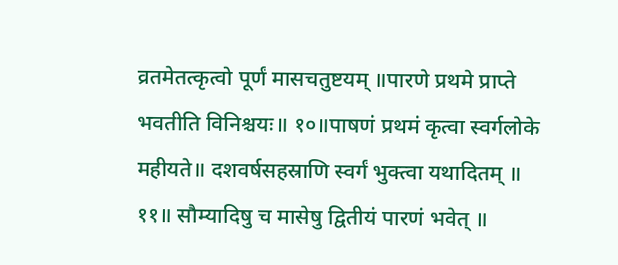व्रतमेतत्कृत्वो पूर्णं मासचतुष्टयम् ॥पारणे प्रथमे प्राप्ते भवतीति विनिश्चयः॥ १०॥पाषणं प्रथमं कृत्वा स्वर्गलोके महीयते॥ दशवर्षसहस्राणि स्वर्गं भुक्त्वा यथादितम् ॥ ११॥ सौम्यादिषु च मासेषु द्वितीयं पारणं भवेत् ॥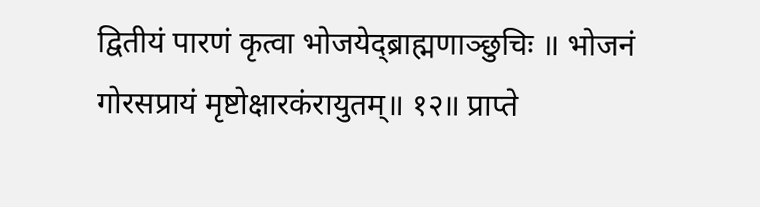द्वितीयं पारणं कृत्वा भोजयेद्ब्राह्मणाञ्छुचिः ॥ भोजनं गोरसप्रायं मृष्टोक्षारकंरायुतम्॥ १२॥ प्राप्ते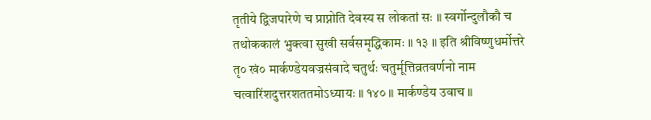तृतीये द्विजपारेणे च प्राप्नोति देवस्य स लोकतां सः ॥ स्वर्गोन्दुलौकौ च तथोककालं भुक्त्वा सुखी सर्वसमृद्धिकामः ॥ १३ ॥ इति श्रीविष्णुधर्मोत्तरे तृ० खं० मार्कण्डेयवज्रसंवादे चतुर्थः चतुर्मूत्तिव्रतवर्णनो नाम चत्वारिंशदुत्तरशततमोऽध्यायः ॥ १४० ॥ मार्कण्डेय उवाच ॥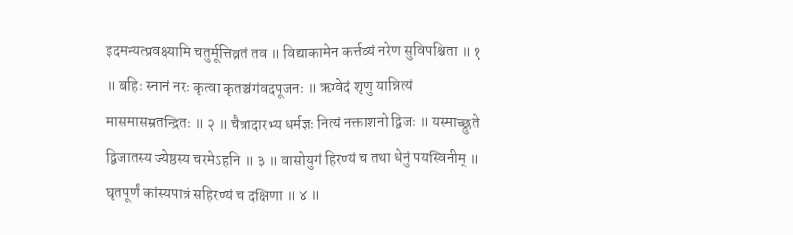इदमन्यत्प्रवक्ष्यामि चतुर्मूत्तिव्रतं तव ॥ विद्याकामेन कर्त्तव्यं नरेण सुविपश्चिता ॥ १ ॥ बहिः स्नानं नरः कृत्वा कृतञ्चंगंवदपूजनः ॥ ऋग्वेदं शृणु यान्नित्यं मासमासम्रतन्द्रितः ॥ २ ॥ चैत्रादारभ्य धर्मज्ञः नित्यं नक्ताशनो द्विजः ॥ यस्माच्छ्रुते द्विजातस्य ज्येष्ठस्य चरमेऽहनि ॥ ३ ॥ वासोयुगं हिरण्यं च तथा धेनुं पयस्विनीम् ॥ घृतपूर्णं कांस्यपात्रं सहिरण्यं च दक्षिणा ॥ ४ ॥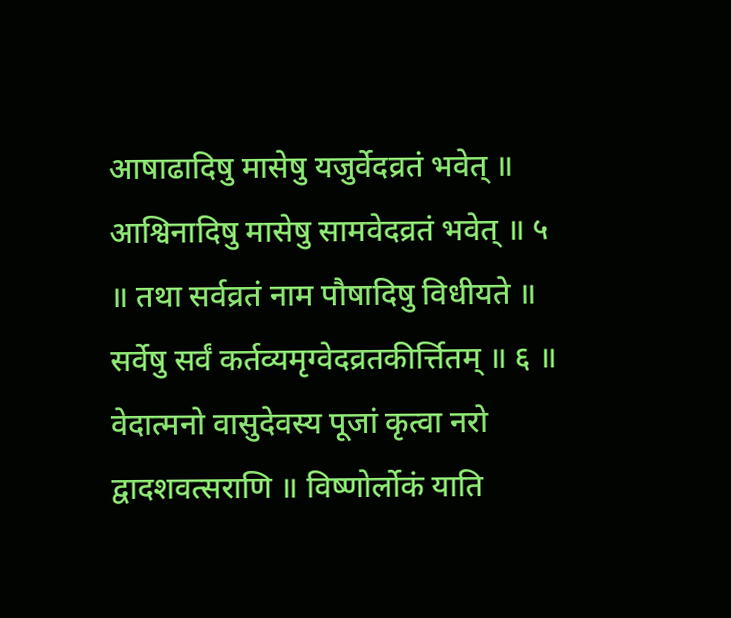आषाढादिषु मासेषु यजुर्वेदव्रतं भवेत् ॥ आश्विनादिषु मासेषु सामवेदव्रतं भवेत् ॥ ५ ॥ तथा सर्वव्रतं नाम पौषादिषु विधीयते ॥ सर्वेषु सर्वं कर्तव्यमृग्वेदव्रतकीर्त्तितम् ॥ ६ ॥ वेदात्मनो वासुदेवस्य पूजां कृत्वा नरो द्वादशवत्सराणि ॥ विष्णोर्लोकं याति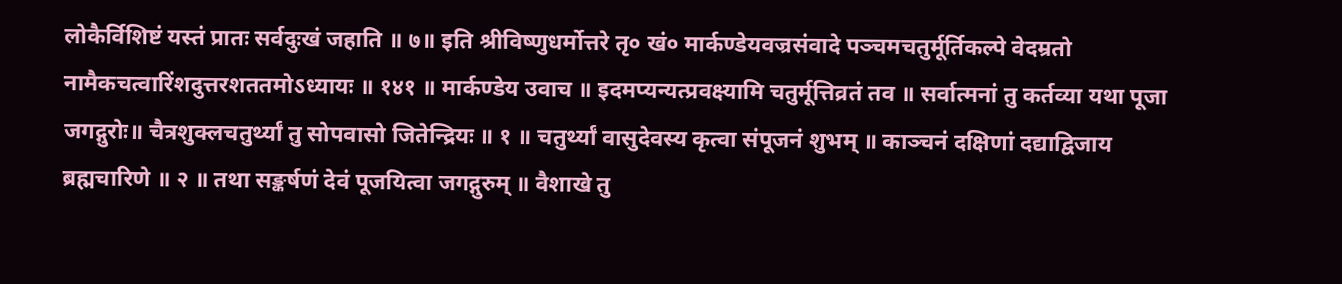लोकैर्विशिष्टं यस्तं प्रातः सर्वदुःखं जहाति ॥ ७॥ इति श्रीविष्णुधर्मोत्तरे तृ० खं० मार्कण्डेयवज्रसंवादे पञ्चमचतुर्मूर्तिकल्पे वेदम्रतो नामैकचत्वारिंशदुत्तरशततमोऽध्यायः ॥ १४१ ॥ मार्कण्डेय उवाच ॥ इदमप्यन्यत्प्रवक्ष्यामि चतुर्मूत्तिव्रतं तव ॥ सर्वात्मनां तु कर्तव्या यथा पूजा जगद्गुरोः॥ चैत्रशुक्लचतुर्थ्यां तु सोपवासो जितेन्द्रियः ॥ १ ॥ चतुर्थ्यां वासुदेवस्य कृत्वा संपूजनं शुभम् ॥ काञ्चनं दक्षिणां दद्याद्विजाय ब्रह्मचारिणे ॥ २ ॥ तथा सङ्कर्षणं देवं पूजयित्वा जगद्गुरुम् ॥ वैशाखे तु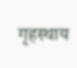गृहस्थाय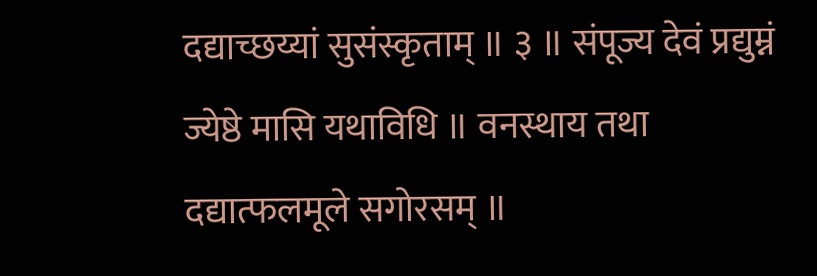दद्याच्छय्यां सुसंस्कृताम् ॥ ३ ॥ संपूज्य देवं प्रद्युम्नं ज्येष्ठे मासि यथाविधि ॥ वनस्थाय तथा दद्यात्फलमूले सगोरसम् ॥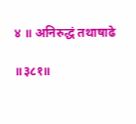४ ॥ अनिरुद्धं तथाषाढे

॥३८१॥